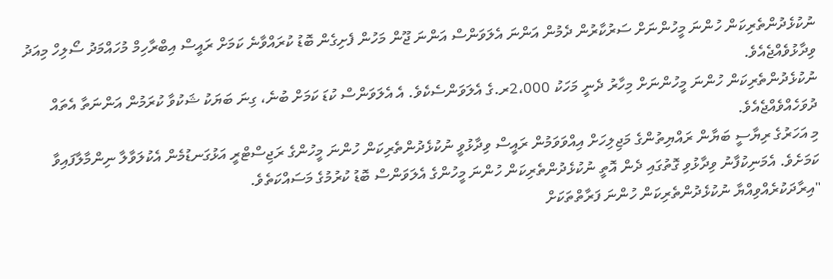ނުކުޅެދުންތެރިކަން ހުންނަ މީހުންނަށް ސަރުކާރުން ދެމުން އަންނަ އެލަވަންސް އަންނަ ޖޫން މަހުން ފެށިގެން ބޮޑު ކުރައްވާނެ ކަމަށް ރައީސް އިބްރާހިމް މުހައްމަދު ސޯލިހް މިއަދު ވިދާޅުވެއްޖެއެވެ.
ނުކުޅެދުންތެރިކަން ހުންނަ މީހުންނަށް މިހާރު ދެނީ މަހަކު 2،000ރ.ގެ އެލަވަންސެކެވެ. އެ އެލަވަންސް ކުޑަ ކަމަށް ބުނެ، ގިނަ ބަޔަކު ޝަކުވާ ކުރަމުން އަންނަތާ އެތައް ދުވަހެއްވެއްޖެއެވެ.
މި އަހަރުގެ ރިޔާސީ ބަޔާން ރައްޔިތުންގެ މަޖިލިހަށް އިއްވަވަމުން ރައީސް ވިދާޅުވީ ނުކުޅެދުންތެރިކަން ހުންނަ މީހުންގެ ރަޖިސްޓްރީ އަޅުގަނޑުމެން އެކުލަވާލާ ނިންމާލާފައިވާ ކަމަށެވެ. އެމަނިކުފާނު ވިދާޅުވި ގޮތުގައި ދެން އޮތީ ނުކުޅެދުންތެރިކަން ހުންނަ މީހުންގެ އެލަވަންސް ބޮޑު ކުރުމުގެ މަސައްކަތެވެ.
"އިރާދަކުރެއްވިއްޔާ ނުކުޅެދުންތެރިކަން ހުންނަ ފަރާތްތަކަށް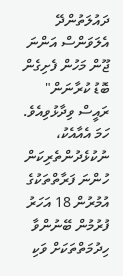ދައުލަތުންދޭ އެލަވަންސް އަންނަ ޖޫން މަހުން ފެށިގެން ބޮޑު ކުރާނަން" ރައީސް ވިދާޅުވިއެވެ.
ހަމަ އެއާއެކު، ނުކުޅެދުންތެރިކަން ހުންނަ ފަރާތްތަކުގެ އުމުރުން 18 އަހަރު ފުރުމުން ބޭނުންވާ ހިދުމަތްތަކަށް ވަކި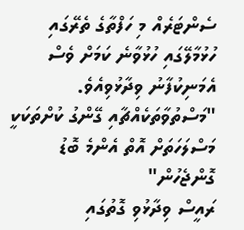ސެންޓަރެއް މި ހަފްތާގެ ތެރޭގައި ހުޅުމާލޭގައި ހުޅުވާނެ ކަމަށް ވެސް އެމަނިކުފާނު ވިދާޅުވިއެވެ.
"މަސްތުވާތަކެއްޗާއި ގޭންގު ކުށްތަކަކީ މަސްލަހަތަށް އޮތް އެންމެ ބޮޑު ގޮންޖެހުން"
ރައީސް ވިދާޅުވި ގޮތުގައި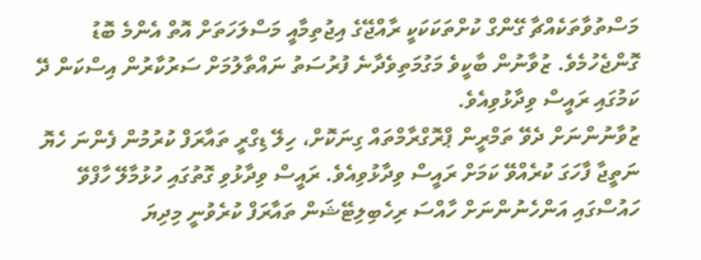މަސްތުވާތަކެއްޗާ ގޭންގް ކުށްތަކަކަކީ ރާއްޖޭގެ އިޖުތިމާއީ މަސްލަހަތަށް އޮތް އެންމެ ބޮޑު ގޮންޖެހުމެވެ. ޒުވާނުން ބާކީވެ މަގުމަތިވެދާނެ ފުރުސަތު ނައްތާލުމަށް ސަރުކާރުން އިސްކަން ދޭ ކަމުގައި ރައީސް ވިދާޅުވިއެވެ.
ޒުވާނުންނަށް ދެވޭ ތަމްރީން ޕްރޮގްރާމްތައް ގިނަކޮށް، ހިލޭ ޑިގްރީ ތައާރަފް ކުރުމުން ފެންނަ ހެޔޮ ނަތީޖާ ފާހަގަ ކުރެއްވޭ ކަމަށް ރައީސް ވިދާޅުވިއެވެ. ރައީސް ވިދާޅުވި ގޮތުގައި ހުޅުމާލޭ ހާފްވޭ ހައުސްގައި އަންހެނުންނަށް ހާއްސަ ރިހެބިލިޓޭޝަން ތައާރަފް ކުރެވުނީ މިދިޔަ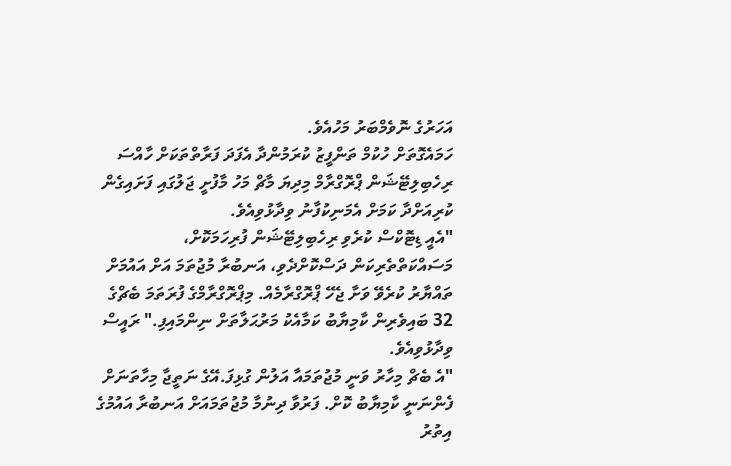އަހަރުގެ ނޮވެމްބަރު މަހުއެވެ.
ހަމައެގޮތަށް ހުކުމް ތަންފީޒު ކުރަމުންދާ އެފަދަ ފަރާތްތަކަށް ހާއްސަ ރިހެބިލިޓޭޝަން ޕްރޮގްރާމް މިދިޔަ މާޗް މަހު މާފުށީ ޖަލުގައި ފަށައިގެން ކުރިއަށްދާ ކަމަށް އެމަނިކުފާނު ވިދާޅުވިއެވެ.
"އެއީ ޑިޓޮކްސް ކުރެވި ރިހެބިލިޓޭޝަން ފުރިހަމަކޮށް، މަސައްކަތްތެރިކަން ދަސްކޮށްދެވި، އަނބުރާ މުޖުތަމަ އަށް އައުމަށް ތައްޔާރު ކުރެވޭ ވަށާ ޖެހޭ ޕްރޮގްރާމެއް. މިޕްރޮގްރާމްގެ ފުރަތަމަ ބެޗްގެ 32 ބައިވެރިން ކާމިޔާބު ކަމާއެކު މަރުޙަލާތަށް ނިންމައިފި." ރައީސް ވިދާޅުވިއެވެ.
"އެ ބެޗް މިހާރު ވަނީ މުޖުތަމައާ އަލުން ގުޅިފަ.އޭގެ ނަތީޖާ މިހާތަނަށް ފެންނަނީ ކާމިޔާބު ކޮށް. ފަރުވާ ދިނުމާ މުޖުތަމައަށް އަނބުރާ އައުމުގެ އިތުރު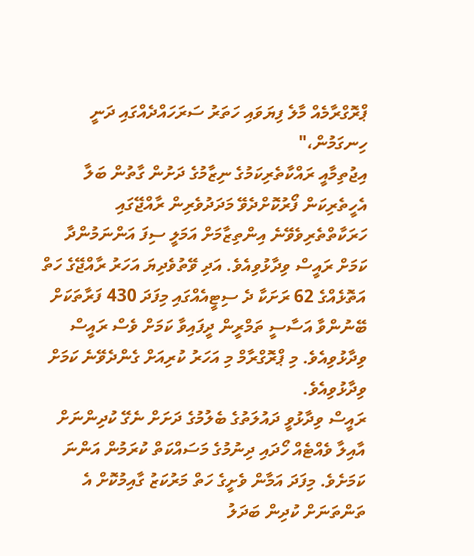ޕްރޮގްރާމެއް މާލެ ފިޔަވައި ހަތަރު ސަރަހައްދެއްގައި ދަނީ ހިނގަމުން،"
އިޖުތިމާއީ ރައްކާތެރިކަމުގެ ނިޒާމުގެ ދަށުން ގާތުން ބަލާ އެހީތެރިކަން ފޯރުކޮށްދެވޭ މަދަދުވެރިން ރާއްޖޭގައި ހަރަކާތްތެރިވެވޭނެ އިންތިޒާމަށް އަމަލީ ސިފަ އަންނަމުންދާ ކަމަށް ރައީސް ވިދާޅުވިއެވެ. އަދި ވޭތުވެދިޔަ އަހަރު ރާއްޖޭގެ ހަތް އަތޮޅެއްގެ 62 ރަށަކާ ދެ ސިޓީއެއްގައި މިފަދަ 430 ފަރާތަކަށް ބޭނުންވާ އަސާސީ ތަމްރީން ދީފައިވާ ކަމަށް ވެސް ރައީސް ވިދާޅުވިއެވެ. މި ޕްރޮގްރާމް މި އަހަރު ކުރިއަށް ގެންދެވޭނެ ކަމަށް ވިދާޅުވިއެވެ.
ރައީސް ވިދާޅުވީ ދައުލަތުގެ ބެލުމުގެ ދަށަށް ނެގޭ ކުދިންނަށް އާއިލާ ވެއްޓެއް ހޯދައި ދިނުމުގެ މަސައްކަތް ކުރަމުން އަންނަ ކަމަށެވެ. މިފަދަ އަމާން ވެށީގެ ހަތް މަރުކަޒު ގާއިމުކޮށް އެ ތަންތަނަށް ކުދިން ބަދަލު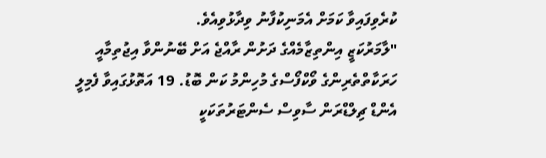ކުރެވިފައިވާ ކަމަށް އެމަނިކުފާނު ވިދާޅުވިއެވެ.
"ލާމަރުކަޒީ އިންތިޒާމެއްގެ ދަށުން ރާއްޖެ އަށް ބޭނުންވާ އިޖުތިމާއީ ހަރަކާތްތެރިންގެ ވޯކްފޯސްގެ މުހިންމު ކަން ބޮޑު. 19 އަތޮޅުގައިވާ ފެމިލީ އެންޑް ޗިލްޑްރަން ސާވިސް ސެންޓަރުތަކަކީ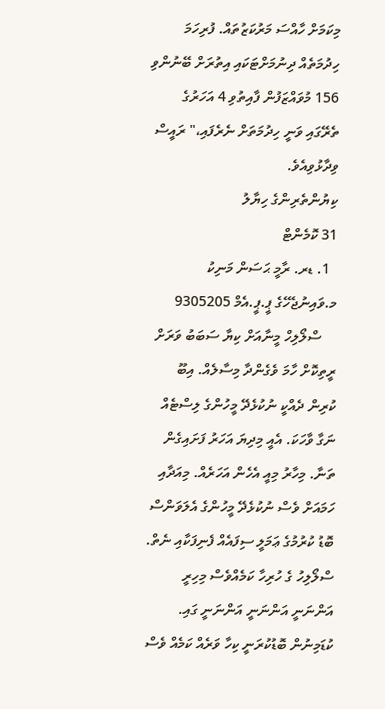މިކަމަށް ހާއްސަ މަރުކަޒުތައް. ފުރިހަމަ ހިދުމަތެއް ދިނުމަށްޓަކައި އިތުރަށް ބޭނުންވި 156 މުވައްޒަފުން ފާއިތުވި 4 އަހަރުގެ ތެރޭގައި ވަނީ ހިދުމަތަށް ނެރެފައި،" ރައީސް ވިދާޅުވިއެވެ.
ކިޔުންތެރިންގެ ހިޔާލު
31 ކޮމެންޓް
  1. ޑރ. ރާމީ ޙަސަން މަނިކު މ.ވައިނުޖެހޭގެ ޕީ.ޕީ.އެމް 9305205
    ސްލޯލިހް މީނާއަށް ކިޔާ ސަބަބު ވަރަށް ރީތިކޮށް ހާމަ ވެގެންދާ މިސާލެއް. އިބޫ ކުރިން ދެއްކީ ނުކުޅެދޭ މީހުންގެ ލިސްޓެއް ނަގާ ވާހަކަ. އެއީ މިދިޔަ އަހަރު ފަށައިގެން ތަނާ. މިހާރު މިއީ އެހެން އަހަރެއް. މިއަދާއި ހަމައަށް ވެސް ނުކުޅެދޭ މީހުންގެ އެލަވަންސް ބޮޑު ކުރުމުގެ ޢަމަލީ ސިފައެއް ފެނިފަކާއި ނެތް. ސްލޯލިހު ގެ ހުރިހާ ކަމެއްވެސް މިހިރީ އަންނަނީ އަންނަނީ އަންނަނީ ގައި. ކުޑަމިނުން ބޮޑުކުރަނީ ކިހާ ވަރެއް ކަމެއް ވެސް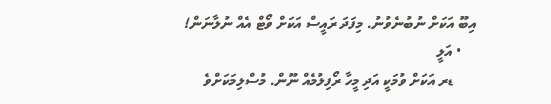އިބޫ އަކަށް ނުބުނެވުނު. މިފަދަ ރައީސް އަކަށް ވޯޓް އެއް ނުލާނަން!
    • އަލީ
      ޑރ އަކަށް ވުމަކީ އަދި މީހާ ރޯފިލުމެއް ނޫން. މުސްލިމަކަށްވެ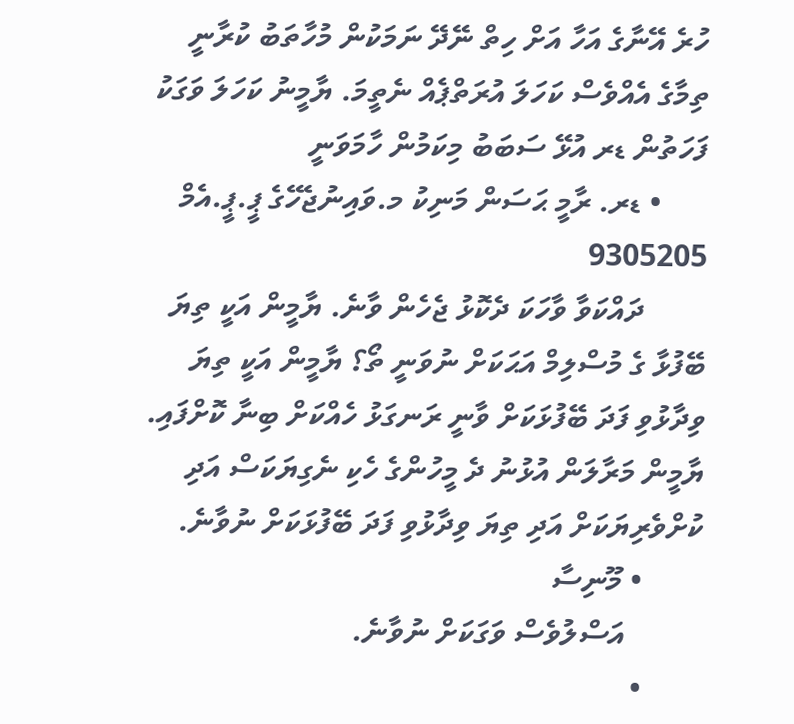ހުރެ އޭނާގެ އަހާ އަށް ހިތް ނޭދޭ ނަމަކުން މުހާތަބު ކުރާނީ ތިމާގެ އެއްވެސް ކަހަލަ އުރަތްޕެއް ނެތީމަ. ޔާމީނު ކަހަލަ ވަގަކު ފަހަތުން ޑރ އުޅޭ ސަބަބު މިކަމުން ހާމަވަނީ
      • ޑރ. ރާމީ ޙަސަން މަނިކު މ.ވައިނުޖެހޭގެ ޕީ.ޕީ.އެމް 9305205
        ދައްކަވާ ވާހަކަ ދެކޮޅު ޖެހެން ވާނެ. ޔާމީން އަކީ ތިޔަ ބޭފުޅާ ގެ މުސްލިމް އަޙަކަށް ނުވަނީ ތޯ؟ ޔާމީން އަކީ ތިޔަ ވިދާޅުވި ފަދަ ބޭފުޅަކަށް ވާނީ ރަނގަޅު ހެއްކަށް ބިނާ ކޮށްފައި. ޔާމީން މަރާލަން އުޅުނު ދެ މީހުންގެ ހެކި ނެގިޔަކަސް އަދި ކުށްވެރިޔަކަށް އަދި ތިޔަ ވިދާޅުވި ފަދަ ބޭފުޅަކަށް ނުވާނެ.
        • މޫނިސާ
          އަސްލުވެސް ވަގަކަށް ނުވާނެ.
        •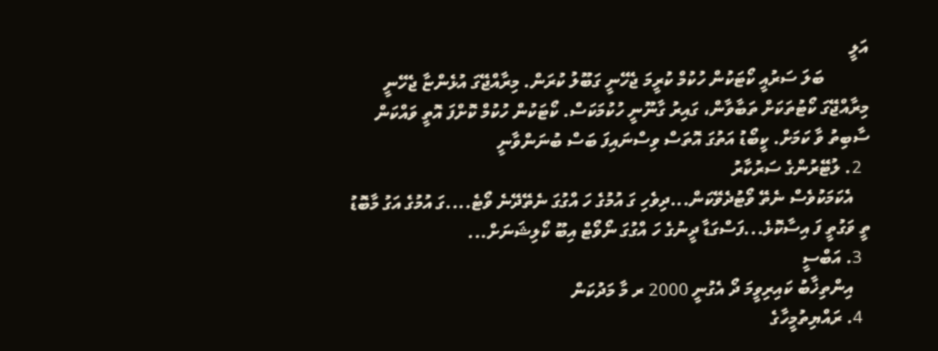އަލީ
          ބަލަ ސަރުއީ ކޯޓަކުން ހުކުމް ކުރީމަ ޖެހޭނީ ގަބޫލު ކުރަން. މިރާއްޖޭގަ އުޅެންޏާ ޖެހޭނީ މިރާއްޖޭގަ ކޯޓުތަކަށް ތަބާވާން، ގައިރު ގާނޫނީ ހުކުމަކަސް. ކޯޓަކުން ހުކުމް ކޮށްފަ އޮތީ ވައްކަން ސާބިތު ވާ ކަމަށް. ކީބޯޑު އަތުގަ އޮތަސް ވިސްނައިފަ ބަސް ބުނަންވާނީ
  2. ލުޓޭރުންގެ ސަރުކާރު
    އެކަމަކުވެސް ނެތޭ ވޯޓުދެވޭކަން...ދިވެހި ގަ އުމުގެ ހަ އްގުގަ ނެތޭދޭނެ ވޯޓެ....ގަ އުމުގެ އަގު މާބޮޑު ތީ ވަގުތީ ފަ އިސާކޮޅެ...ފަސްގަޑާ ދީނުގެ ހަ އްގުގަ ނޯވޯޓް އިބޫ ކޯލިޝަނަށް...
  3. އަބްސީ
    އިންތިޚާބު ކައިރިވީމަ ދޯ އެގުނީ 2000 ރ މާ މަދުކަން
  4. ރައްޔިތުމީހާގެ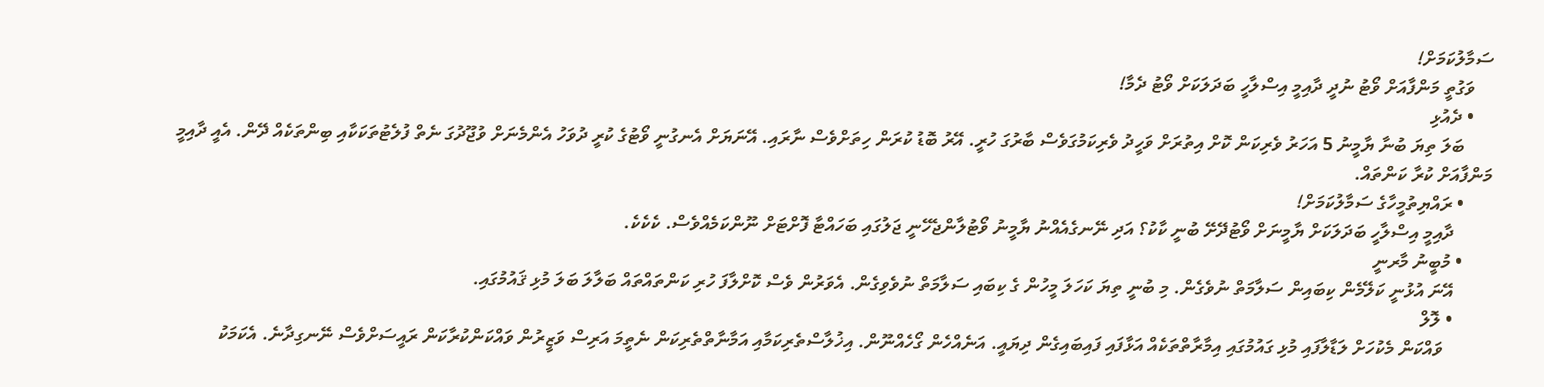ސަމާލުކަމަށް!
    ވަގުތީ މަންފާއަށް ވޯޓު ނުދީ ދާއިމީ އިސްލާހީ ބަދަލަކަށް ވޯޓު ދެމާ!
    • ދެއުޅި
      ބަލަ ތިޔަ ބުނާ ޔާމީނު 5 އަހަރު ވެރިކަން ކޮށް އިތުރަށް ވަހީދު ވެރިކަމުގަވެސް ބާރުގަ ހުރީ. އޭރު ބޮޑު ކުރަން ހިތަށްވެސް ނާރައި. އޭނަޔަށް އެނގުނީ ވޯޓުގެ ކުރީ ދުވަހު އެންމެނަށް ވުޖޫދުގަ ނެތް ފުލެޓުތަކަކާއި ބިންތަކެއް ދޭން. އެއީ ދާއިމީ މަންފާއަށް ކުރާ ކަންތައް.
      • ރައްޔިތުމީހާގެ ސަމާލުކަމަށް!
        ދާއިމީ އިސްލާހީ ބަދަލަކަށް ޔާމީނަށް ވޯޓުދޭށޭ ބުނީ ކާކު؟ އަދި ނޭނގެއެއްނު ޔާމީނު ވޯޓުލާންޖެހޭނީ ޖަލުގައި ބަހައްޓާ ފޮށްޓަށް ނޫންކަމެއްވެސް. ކެކެކެ.
      • މުބީނު މާރނީ
        އޭނަ އުޅުނީ ކަލޭމެން ކިބައިން ސަލާމަތް ނުވެގެން. މި ބުނީ ތިޔަ ކަހަލަ މީހުން ގެ ކިބައި ސަލާމަތް ނުވެވިގެން. އެވަރުން ވެސް ކޮށްލާފަ ހުރި ކަންތައްތައް ބަލާލަ ބަލަ މުޅި ޤައުމުގައި.
        • ލޮލް
          ވައްކަން މެކުހަށް ލަޑާލާފައި މުޅި ގައުމުގައި އިމާރާތްތަކެއް އަޅާފައި ފައިބައިގެން ދިޔައީ. އަނެއްހެން ގޯހެއްނޫން. އިޚުލާސްތެރިކަމާއި އަމާނާތްތެރިކަން ނެތީމަ އަރިސް ވަޒީރުން ވައްކަންކުރާކަން ރައީސަށްވެސް ނޭނގިދާނެ. އެކަމަކު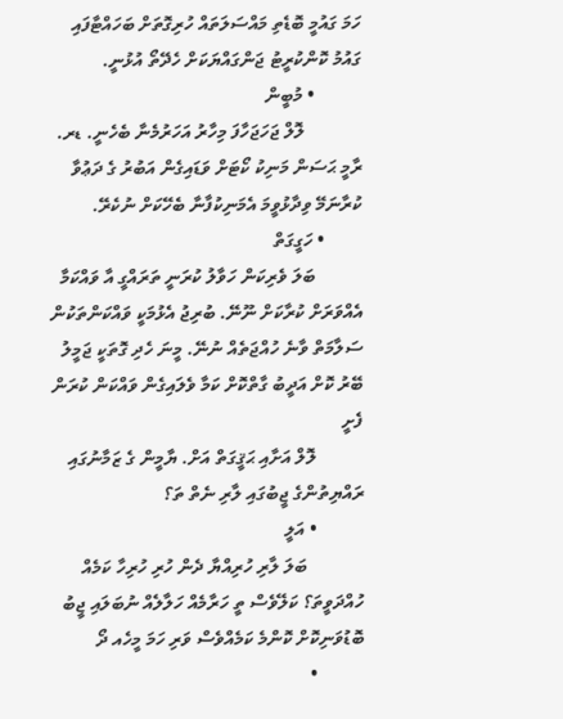ހަމަ ގައުމީ ބޮޑެތި މައްސަލަތައް ހުރިގޮތަށް ބަހައްޓާފައި ގައުމު ކޮންކުރީޓު ޖަންގައްޔަކަށް ހެދޭތޯ އުޅުނީ.
          • މުބީން
            ލޮލް ޖަހަޖަހާފަ މިހާރު އަހަރުމެނާ ބެހެނީ. ޑރ. ރާމީ ޙަސަން މަނިކު ކޯޓަށް ވަޑައިގެން އަބުރު ގެ ދަޢުވާ ކުރާނަމޭ ވިދާޅުވީމަ އެމަނިކުފާނާ ބެހޭކަށް ނުކެރޭ.
        • ހަގީގަތް
          ބަލަ ވެރިކަން ހަވާލު ކުރަނީ ތަރައްގީ އާ ވައްކަމާ އެއްވަރަށް ކުރާކަށް ނޫނޭ. ބުރިޖު އެޅުމަކީ ވައްކަންތަކުން ސަލާމަތް ވާނެ ހުއްޖަތެއް ނުނޭ. މީނަ ހެދި ގޮތަކީ ޖަމީލު ބޭރު ކޮށް އަދީބު ގާތްކޮށް ކަމާ ވެލައިގެން ވައްކަން ކުރަން ފެށީ
          ލޮލް އަށާއި ޙަޤީގަތް އަށް. ޔާމީން ގެ ޒަމާނުގައި ރައްޔިތުންގެ ޖީބުގައި ލާރި ނެތް ތަ؟
          • އަލީ
            ބަލަ ލާރި ހުރިއްޔާ ދެން ހުރި ހުރިހާ ކަމެއް ހުއްދަވީތަ؟ ކަލޭވެސް ތީ ހަރާމެއް ހަލާލެއް ނުބަލައި ޖީބު ބޮޑުވަނިކޮށް ކޮންމެ ކަމެއްވެސް ވަރި ހަމަ މީހެއ ދޯ
          •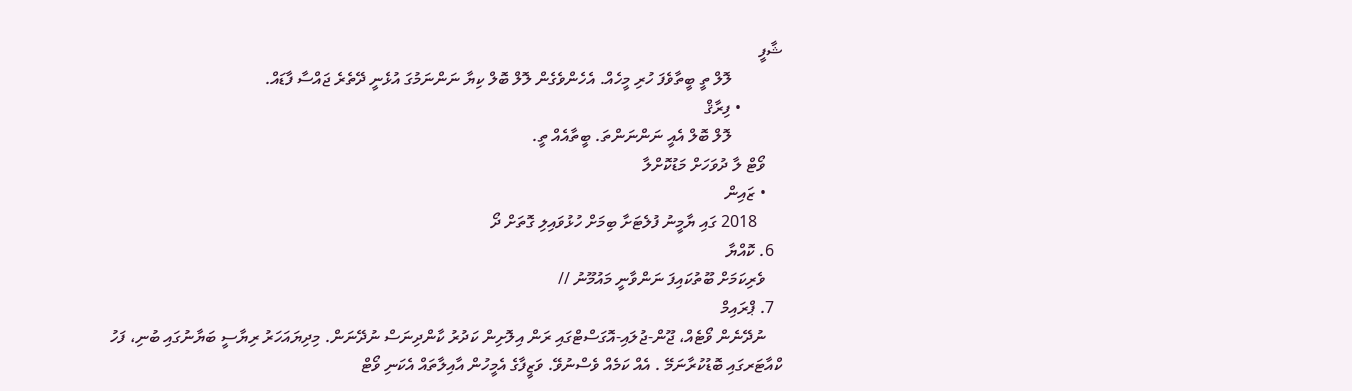ޝާފީ
            ލޮލް ތީ ބީތާވެފަ ހުރި މީހެއް. އެހެންވެގެން ލޮލް ބޮލް ކިޔާ ނަންނަމުގަ އުޅެނީ ދޭތެރެ ޖައްސާ ފާޑައް.
          • ފިރާޤް
            ލޮލް ބޮލް އެއީ ނަންނަންތަ. ބީތާއެއް ތީ.
    ވޯޓް ލާ ދުވަހަށް މަޑުކޮށްލާ
    • ޒައިން
      2018 ގައި ޔާމީނު ފުލެޓަށާ ބިމަށް ހުޅުވައިލި ގޮތަށް ދޯ
  6. ކޮއްޔާ
    ވެރިކަމަށް ބޫތުކައިފަ ނަންވާނީ މައުމޫނު //
  7. ޕްރައިމް
    ނުދޭނެން ވޯޓެއް، ޖޫން-ޖުލައި-އޮގަސްޓްގައި ރަން އިލޮށިން ކަދުރު ކާންދިނަސް ނުދޭނަން. މިދިޔައަހަރު ރިޔާސީ ބަޔާނުގައި ބުނި، ފަހު ކްއާޓަރގައި ބޮޑުކުރާނަމޭ . އެއް ކަމެއް ވެސްނުވޭ. ވަޒީފާގެ އެމީހުން އާއިލާތައް އެކަނި ވޯޓް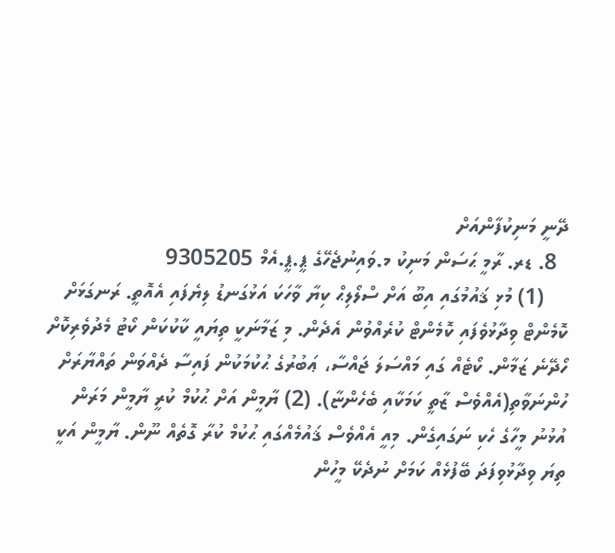ދޭނީ މަނިކުފާންއަށް
  8. ޑރ. ރާމީ ޙަސަން މަނިކު މ.ވައިނުޖެހޭގެ ޕީ.ޕީ.އެމް 9305205
    (1) މުޅި ޤައުމުގައި އިބޫ އަށް ސްލޯލިޙް ކިޔާ ވާހަކަ އަޅުގަނޑު ލިޔެފައި އެއޮތީ. ރަނގަޅަށް ކޮމެންޓް ވިދާޅުވެފައި ކޮމެންޓް ކުރެއްވުން އެދެން. މި ޒަމާނަކީ ތިޔައީ ކާކުކަން ކޯޓު މެދުވެރިކޮށް ހޯދޭނެ ޒަމާން. ކޯޓެއް ގައި މައްސަލަ ޖައްސާ، ޢަބުރުގެ ޙުކުމަކުން ފައިސާ ދެއްވަން ތައްޔާރަށް ހުންނަވާތި(އެއްވެސް ޒާތީ ކަމަކާއި ބެހެންޏާ). (2) ޔާމީން އަށް ޙުކުމް ކުރީ ޔާމީން މަރަން އުޅުނު މީހާގެ ހެކި ނަގައިގެން. މިއީ އެއްވެސް ޤައުމެއްގައި ޙުކުމް ކުރާ ގޮތެއް ނޫން. ޔާމީން އަކީ ތިޔަ ވިދާޅުވިފަދަ ބޭފުޅެއް ކަމަށް ނުދެކޭ މީހުން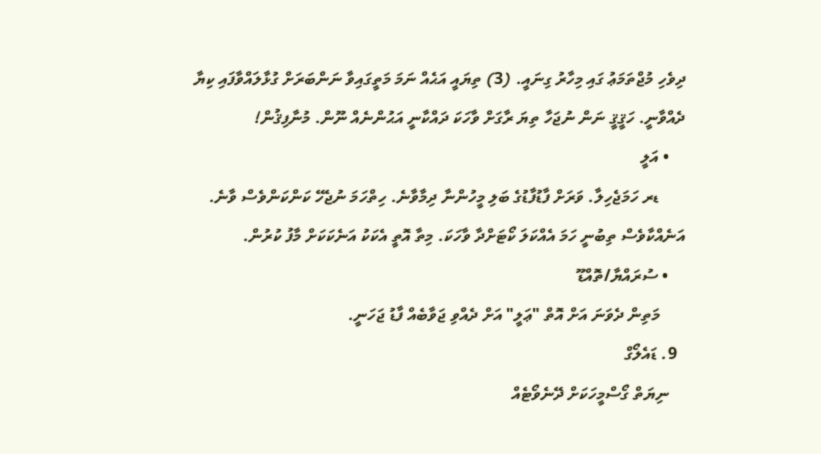ދިވެހި މުޖްތަމަޢު ގައި މިހާރު ގިނައީ. (3) ތިޔައީ އަޙެއް ނަމަ މަތީގައިވާ ނަންބަރަށް ގުޅާލައްވާފައި ކިޔާ ދެއްވާނީ. ހަޤީޤީ ނަން ނުޖަހާ ތިޔަ ރާގަށް ވާހަކަ ދައްކާނީ އަޙުންނެއް ނޫން. މުނާފިޤުން!
    • އަލީ
      ޑރ ހަމަޖެހިލާ. ވަރަށް ފާޑުފާޑުގެ ބަލި މީހުންނާ ދިމާވާނެ. ހިތްހަމަ ނުޖެހޭ ކަންކަންވެސް ވާނެ. އަނެއްކާވެސް ތިބުނީ ހަމަ އެއްކަލަ ކޯޓަށްދާ ވާހަކަ. މިތާ އޮތީ އެކަކު އަނެކަކަށް މާފު ކުރުން.
    • ސުރައްޔާ/ތޮއްޑޫ
      މަތިން ދެވަނަ އަށް އޮތް "ޢަލީ" އަށް ދެއްވި ޖަވާބެއް ފާޑު ޖަހަނީ.
  9. ޑައެލޯގް
    ނިޔަތް ގޯސްމީހަކަށް ދޭނެވޯޓެއް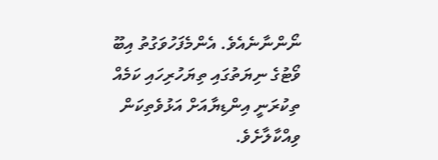ނޯންނާނެއެވެ. އެންމެފަހުވަގުތު އިބޫ ވޯޓުގެ ނިޔަތުގައި ތިޔަހުރިހައި ކަމެއް ތިކުރަނީ އިންޑިޔާއަށް އަޅުވެތިކަން ވިއްކާލާށެވެ.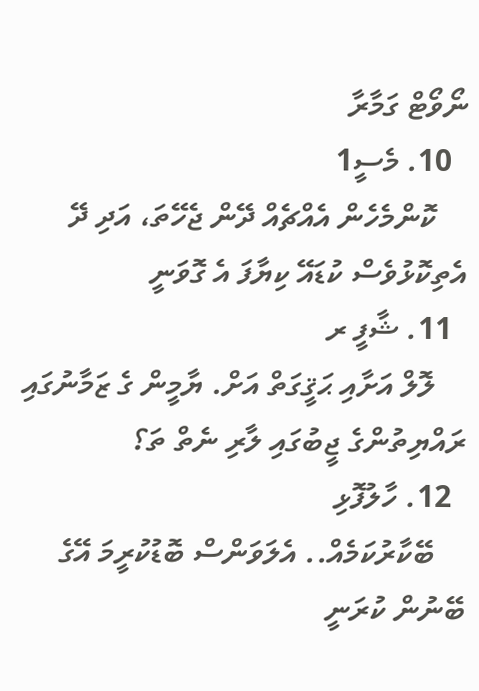ނޯވޯޓް ގަމާރާ
  10. މެސީ1
    ކޮންމެހެން އެއްޗެއް ދޭން ޖެހޭތަ، އަދި ދޭ އެތިކޮޅުވެސް ކުޑައޭ ކިޔާފަ އެ ގޮވަނީ
  11. ޝާފީ ރ
    ލޮލް އަށާއި ޙަޤީގަތް އަށް. ޔާމީން ގެ ޒަމާނުގައި ރައްޔިތުންގެ ޖީބުގައި ލާރި ނެތް ތަ؟
  12. ހާލުފޮޅި
    ބޭކާރުކަމެއް.. އެލަވަންސް ބޮޑުކުރީމަ އޭގެ ބޭނުން ކުރަނީ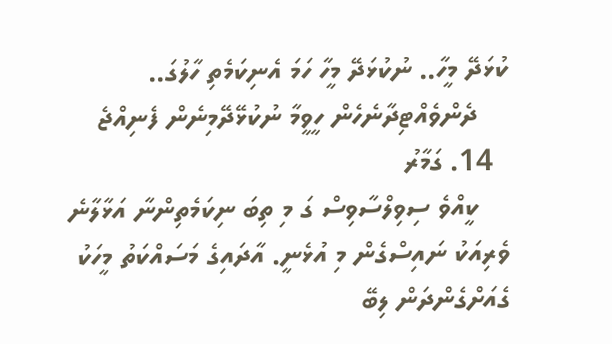ކުޅަދޭ މީހާ.. ނުކުޅަދޭ މީހާ ހަމަ އެނިކަމެތި ހާލުގަ..
    ދެންވެއްޓިދާނެހެން ހީވީމާ ނުކުޅޭދޭމިނެން ފެނިއްޖެ
  14. ގަމާރު
    ކީއްވެ ސިވިލްސާވިސް ގަ މި ތިބަ ނިކަމެތިންނާ އަޅާލާނެ ވެރިއަކު ނައިސްގެން މި އުޅެނީ. އާދައިގެ މަސައްކަތު މީހަކު ގެއަށްގެންދަން ލިބޭ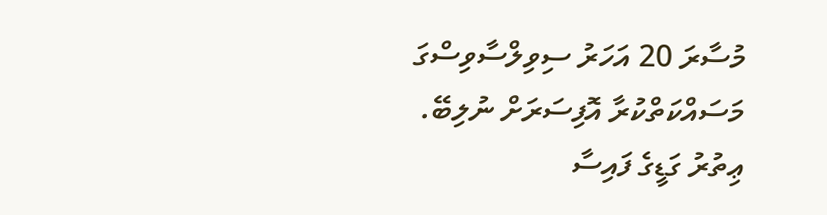މުސާރަ 20 އަހަރު ސިވިލްސާވިސްގަ މަސައްކަތްކުރާ އޮފިސަރަށް ނުލިބޭ. ޢިތުރު ގަޑީގެ ފައިސާ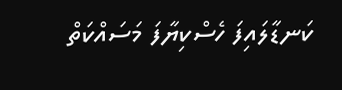ކަނޑާލައިފަ ހެސްކިޔާފަ މަސައްކަތް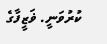ކުރުވަނީ. ޥަޒީފާގެ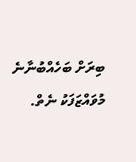ބިރަށް ބަހެއްބުނާނެ މުވައްޒަފަކު ނެތް.